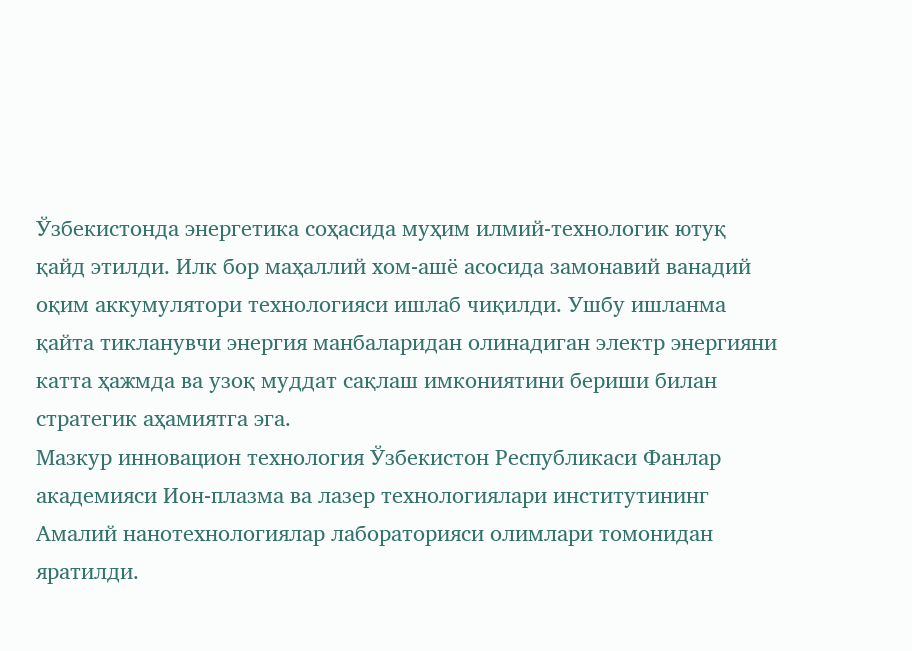Ўзбекистонда энергетика соҳасида муҳим илмий-технологик ютуқ қайд этилди. Илк бор маҳаллий хом-ашё асосида замонавий ванадий оқим аккумулятори технологияси ишлаб чиқилди. Ушбу ишланма қайта тикланувчи энергия манбаларидан олинадиган электр энергияни катта ҳажмда ва узоқ муддат сақлаш имкониятини бериши билан стратегик аҳамиятга эга.
Мазкур инновацион технология Ўзбекистон Республикаси Фанлар академияси Ион-плазма ва лазер технологиялари институтининг Амалий нанотехнологиялар лабораторияси олимлари томонидан яратилди.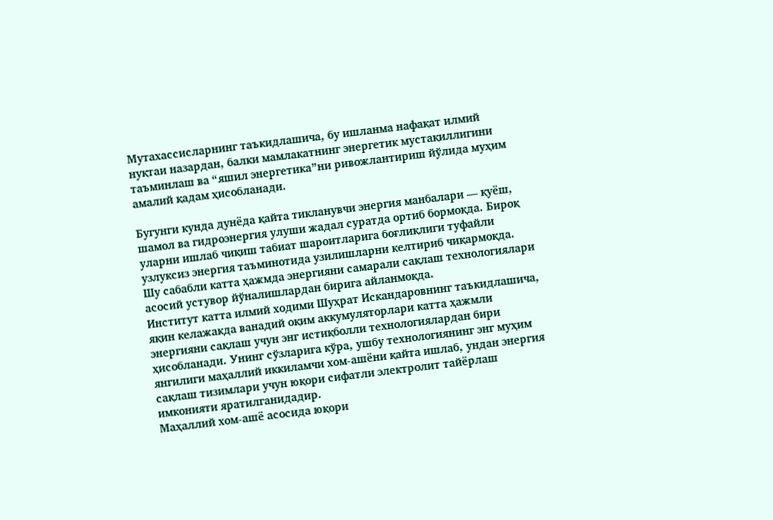Мутахассисларнинг таъкидлашича, бу ишланма нафақат илмий нуқтаи назардан, балки мамлакатнинг энергетик мустақиллигини таъминлаш ва “яшил энергетика”ни ривожлантириш йўлида муҳим амалий қадам ҳисобланади.

Бугунги кунда дунёда қайта тикланувчи энергия манбалари — қуёш, шамол ва гидроэнергия улуши жадал суратда ортиб бормоқда. Бироқ уларни ишлаб чиқиш табиат шароитларига боғлиқлиги туфайли узлуксиз энергия таъминотида узилишларни келтириб чиқармоқда. Шу сабабли катта ҳажмда энергияни самарали сақлаш технологиялари асосий устувор йўналишлардан бирига айланмоқда.
Институт катта илмий ходими Шуҳрат Искандаровнинг таъкидлашича, яқин келажакда ванадий оқим аккумуляторлари катта ҳажмли энергияни сақлаш учун энг истиқболли технологиялардан бири ҳисобланади. Унинг сўзларига кўра, ушбу технологиянинг энг муҳим янгилиги маҳаллий иккиламчи хом-ашёни қайта ишлаб, ундан энергия сақлаш тизимлари учун юқори сифатли электролит тайёрлаш имконияти яратилганидадир.
Маҳаллий хом-ашё асосида юқори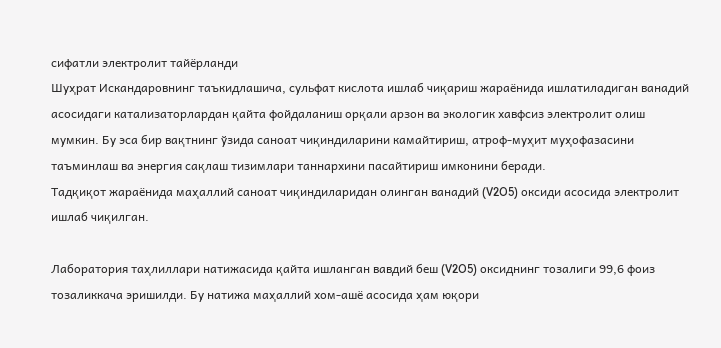сифатли электролит тайёрланди
Шуҳрат Искандаровнинг таъкидлашича, сульфат кислота ишлаб чиқариш жараёнида ишлатиладиган ванадий асосидаги катализаторлардан қайта фойдаланиш орқали арзон ва экологик хавфсиз электролит олиш мумкин. Бу эса бир вақтнинг ўзида саноат чиқиндиларини камайтириш, атроф-муҳит муҳофазасини таъминлаш ва энергия сақлаш тизимлари таннархини пасайтириш имконини беради.
Тадқиқот жараёнида маҳаллий саноат чиқиндиларидан олинган ванадий (V2O5) оксиди асосида электролит ишлаб чиқилган.

Лаборатория таҳлиллари натижасида қайта ишланган вавдий беш (V2O5) оксиднинг тозалиги 99,6 фоиз тозаликкача эришилди. Бу натижа маҳаллий хом-ашё асосида ҳам юқори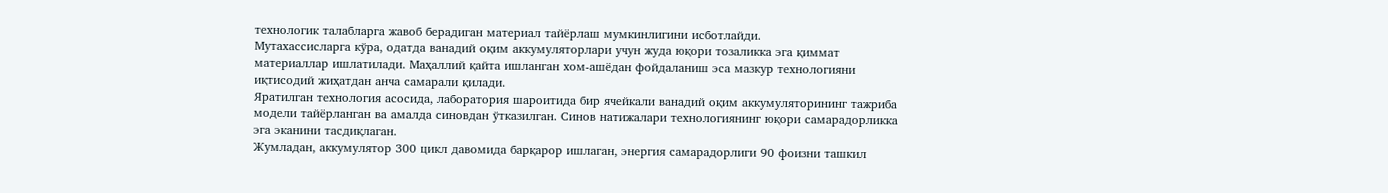технологик талабларга жавоб берадиган материал тайёрлаш мумкинлигини исботлайди.
Мутахассисларга кўра, одатда ванадий оқим аккумуляторлари учун жуда юқори тозаликка эга қиммат материаллар ишлатилади. Маҳаллий қайта ишланган хом-ашёдан фойдаланиш эса мазкур технологияни иқтисодий жиҳатдан анча самарали қилади.
Яратилган технология асосида, лаборатория шароитида бир ячейкали ванадий оқим аккумуляторининг тажриба модели тайёрланган ва амалда синовдан ўтказилган. Синов натижалари технологиянинг юқори самарадорликка эга эканини тасдиқлаган.
Жумладан, аккумулятор 300 цикл давомида барқарор ишлаган, энергия самарадорлиги 90 фоизни ташкил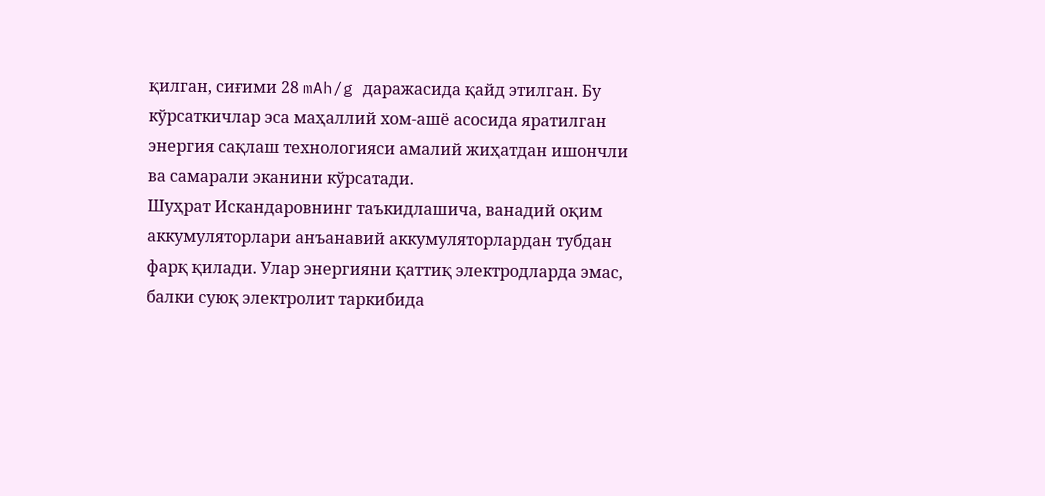қилган, сиғими 28 mAh/g даражасида қайд этилган. Бу кўрсаткичлар эса маҳаллий хом-ашё асосида яратилган энергия сақлаш технологияси амалий жиҳатдан ишончли ва самарали эканини кўрсатади.
Шуҳрат Искандаровнинг таъкидлашича, ванадий оқим аккумуляторлари анъанавий аккумуляторлардан тубдан фарқ қилади. Улар энергияни қаттиқ электродларда эмас, балки суюқ электролит таркибида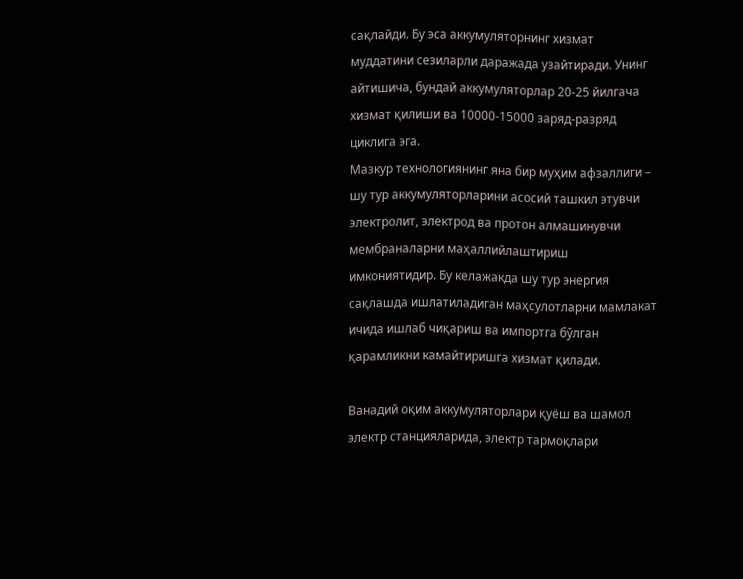сақлайди. Бу эса аккумуляторнинг хизмат муддатини сезиларли даражада узайтиради. Унинг айтишича, бундай аккумуляторлар 20-25 йилгача хизмат қилиши ва 10000-15000 заряд-разряд циклига эга.
Мазкур технологиянинг яна бир муҳим афзаллиги – шу тур аккумуляторларини асосий ташкил этувчи электролит, электрод ва протон алмашинувчи мембраналарни маҳаллийлаштириш имкониятидир. Бу келажакда шу тур энергия сақлашда ишлатиладиган маҳсулотларни мамлакат ичида ишлаб чиқариш ва импортга бўлган қарамликни камайтиришга хизмат қилади.

Ванадий оқим аккумуляторлари қуёш ва шамол электр станцияларида, электр тармоқлари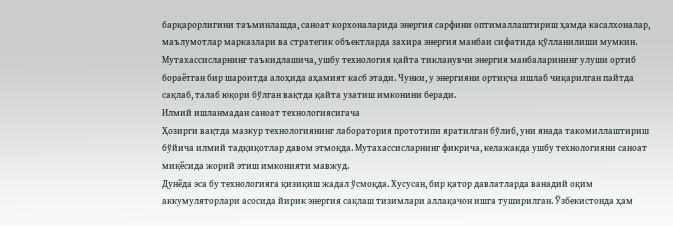барқарорлигини таъминлашда, саноат корхоналарида энергия сарфини оптималлаштириш ҳамда касалхоналар, маълумотлар марказлари ва стратегик объектларда захира энергия манбаи сифатида қўлланилиши мумкин.
Мутахассисларнинг таъкидлашича, ушбу технология қайта тикланувчи энергия манбаларининг улуши ортиб бораётган бир шароитда алоҳида аҳамият касб этади. Чунки, у энергияни ортиқча ишлаб чиқарилган пайтда сақлаб, талаб юқори бўлган вақтда қайта узатиш имконини беради.
Илмий ишланмадан саноат технологиясигача
Ҳозирги вақтда мазкур технологиянинг лаборатория прототипи яратилган бўлиб, уни янада такомиллаштириш бўйича илмий тадқиқотлар давом этмоқда. Мутахассисларнинг фикрича, келажакда ушбу технологияни саноат миқёсида жорий этиш имконияти мавжуд.
Дунёда эса бу технологияга қизиқиш жадал ўсмоқда. Хусусан, бир қатор давлатларда ванадий оқим аккумуляторлари асосида йирик энергия сақлаш тизимлари аллақачон ишга туширилган. Ўзбекистонда ҳам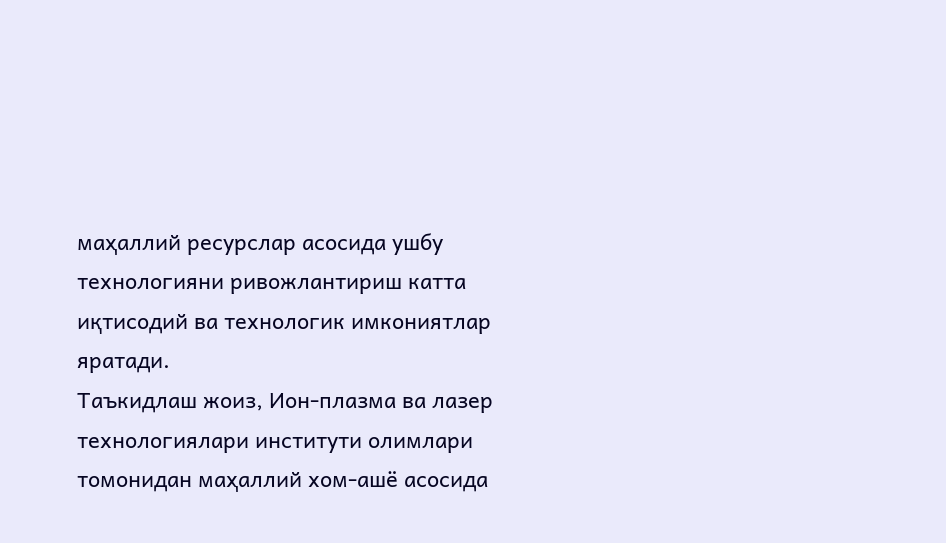маҳаллий ресурслар асосида ушбу технологияни ривожлантириш катта иқтисодий ва технологик имкониятлар яратади.
Таъкидлаш жоиз, Ион-плазма ва лазер технологиялари институти олимлари томонидан маҳаллий хом-ашё асосида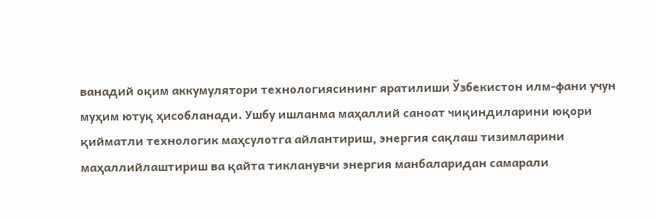ванадий оқим аккумулятори технологиясининг яратилиши Ўзбекистон илм-фани учун муҳим ютуқ ҳисобланади. Ушбу ишланма маҳаллий саноат чиқиндиларини юқори қийматли технологик маҳсулотга айлантириш, энергия сақлаш тизимларини маҳаллийлаштириш ва қайта тикланувчи энергия манбаларидан самарали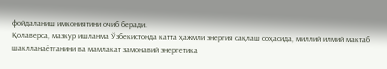фойдаланиш имкониятини очиб беради.
Қолаверса, мазкур ишланма Ўзбекистонда катта ҳажмли энергия сақлаш соҳасида, миллий илмий мактаб шаклланаётганини ва мамлакат замонавий энергетика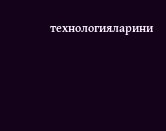технологияларини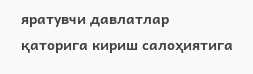яратувчи давлатлар қаторига кириш салоҳиятига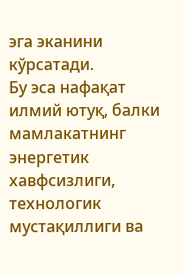эга эканини кўрсатади.
Бу эса нафақат илмий ютуқ, балки мамлакатнинг энергетик хавфсизлиги, технологик мустақиллиги ва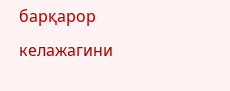барқарор келажагини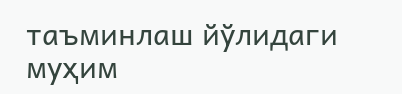таъминлаш йўлидаги муҳим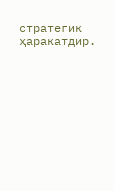стратегик ҳаракатдир.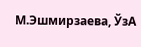М.Эшмирзаева, ЎзА